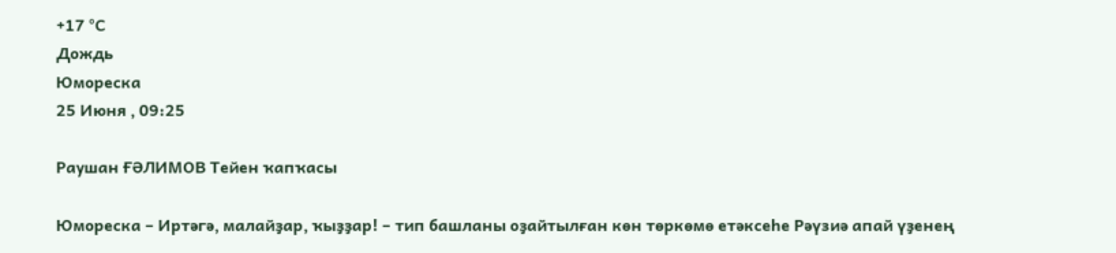+17 °С
Дождь
Юмореска
25 Июня , 09:25

Раушан ҒӘЛИМОВ Тейен ҡапҡасы

Юмореска – Иртәгә, малайҙар, ҡыҙҙар! – тип башланы оҙайтылған көн төркөмө етәксеһе Рәүзиә апай үҙенең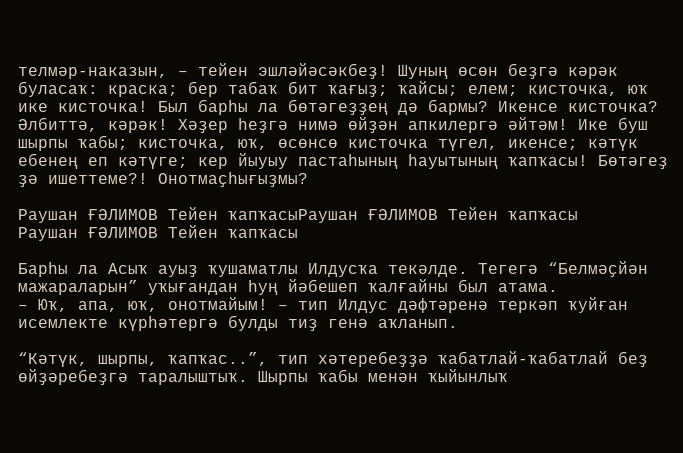телмәр-наказын, – тейен эшләйәсәкбеҙ! Шуның өсөн беҙгә кәрәк буласаҡ: краска; бер табаҡ бит ҡағыҙ; ҡайсы; елем; кисточка, юҡ ике кисточка! Был барһы ла бөтәгеҙҙең дә бармы? Икенсе кисточка? Әлбиттә, кәрәк! Хәҙер һеҙгә нимә өйҙән апкилергә әйтәм! Ике буш шырпы ҡабы; кисточка, юҡ, өсөнсө кисточка түгел, икенсе; кәтүк ебенең еп кәтүге; кер йыуыу пастаһының һауытының ҡапҡасы! Бөтәгеҙ ҙә ишеттеме?! Онотмаҫһығыҙмы?

Раушан ҒӘЛИМОВ Тейен ҡапҡасыРаушан ҒӘЛИМОВ Тейен ҡапҡасы
Раушан ҒӘЛИМОВ Тейен ҡапҡасы

Барһы ла Асыҡ ауыҙ ҡушаматлы Илдусҡа текәлде. Тегегә “Белмәҫйән мажараларын” уҡығандан һуң йәбешеп ҡалғайны был атама.
– Юҡ, апа, юҡ, онотмайым! – тип Илдус дәфтәренә теркәп ҡуйған исемлекте күрһәтергә булды тиҙ генә аҡланып.

“Кәтүк, шырпы, ҡапҡас..”, тип хәтеребеҙҙә ҡабатлай-ҡабатлай беҙ өйҙәребеҙгә таралыштыҡ. Шырпы ҡабы менән ҡыйынлыҡ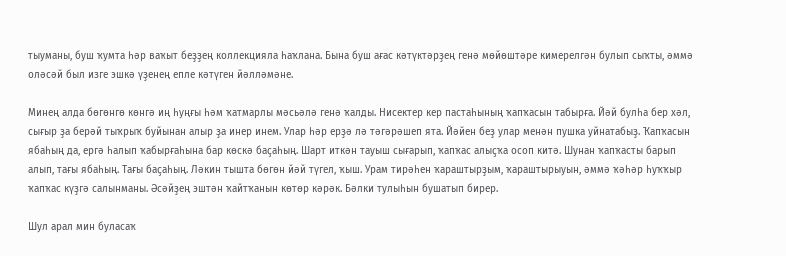тыуманы, буш ҡумта һәр ваҡыт беҙҙең коллекцияла һаҡлана. Бына буш ағас кәтүктәрҙең генә мөйөштәре кимерелгән булып сыҡты, әммә оләсәй был изге эшкә үҙенең епле кәтүген йәлләмәне.

Минең алда бөгөнгө көнгә иң һуңғы һәм ҡатмарлы мәсьәлә генә ҡалды. Нисектер кер пастаһының ҡапҡасын табырға. Йәй булһа бер хәл, сығыр ҙа берәй тыҡрыҡ буйынан алыр ҙа инер инем. Улар һәр ерҙә лә тәгәрәшеп ята. Йәйен беҙ улар менән пушка уйнатабыҙ. Ҡапҡасын ябаһың да, ергә һалып ҡабырғаһына бар көскә баҫаһың. Шарт иткән тауыш сығарып, ҡапҡас алыҫҡа осоп китә. Шунан ҡапҡасты барып алып, тағы ябаһың. Тағы баҫаһың. Ләкин тышта бөгөн йәй түгел, ҡыш. Урам тирәһен ҡараштырҙым, ҡараштырыуын, әммә ҡәһәр һуҡҡыр ҡапҡас күҙгә салынманы. Әсәйҙең эштән ҡайтҡанын көтөр кәрәк. Бәлки тулыһын бушатып бирер.

Шул арал мин буласаҡ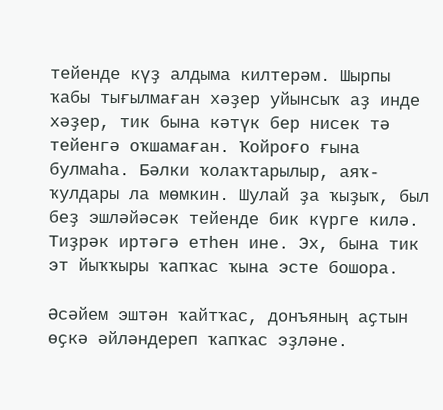тейенде күҙ алдыма килтерәм. Шырпы ҡабы тығылмаған хәҙер уйынсыҡ аҙ инде хәҙер, тик бына кәтүк бер нисек тә тейенгә оҡшамаған. Ҡойроғо ғына булмаһа. Бәлки ҡолаҡтарылыр, аяҡ-ҡулдары ла мөмкин. Шулай ҙа ҡыҙыҡ, был беҙ эшләйәсәк тейенде бик күрге килә. Тиҙрәк иртәгә етһен ине. Эх, бына тик эт йыҡҡыры ҡапҡас ҡына эсте бошора.

Әсәйем эштән ҡайтҡас, донъяның аҫтын өҫкә әйләндереп ҡапҡас эҙләне.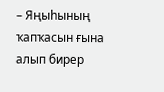– Яңыһының ҡапҡасын ғына алып бирер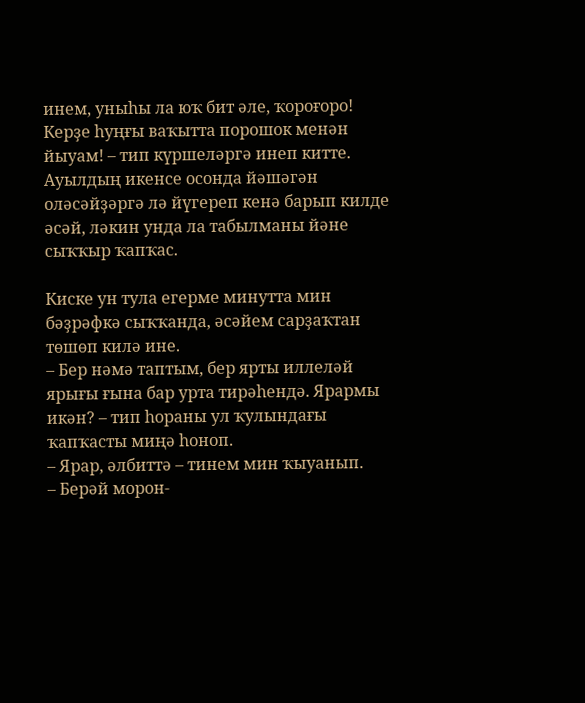инем, уныһы ла юҡ бит әле, ҡороғоро! Керҙе һуңғы ваҡытта порошок менән йыуам! – тип күршеләргә инеп китте. Ауылдың икенсе осонда йәшәгән оләсәйҙәргә лә йүгереп кенә барып килде әсәй, ләкин унда ла табылманы йәне сыҡҡыр ҡапҡас.

Киске ун тула егерме минутта мин бәҙрәфкә сыҡҡанда, әсәйем сарҙаҡтан төшөп килә ине.
– Бер нәмә таптым, бер ярты иллеләй ярығы ғына бар урта тирәһендә. Ярармы икән? – тип һораны ул ҡулындағы ҡапҡасты миңә һоноп.
– Ярар, әлбиттә – тинем мин ҡыуанып.
– Берәй морон-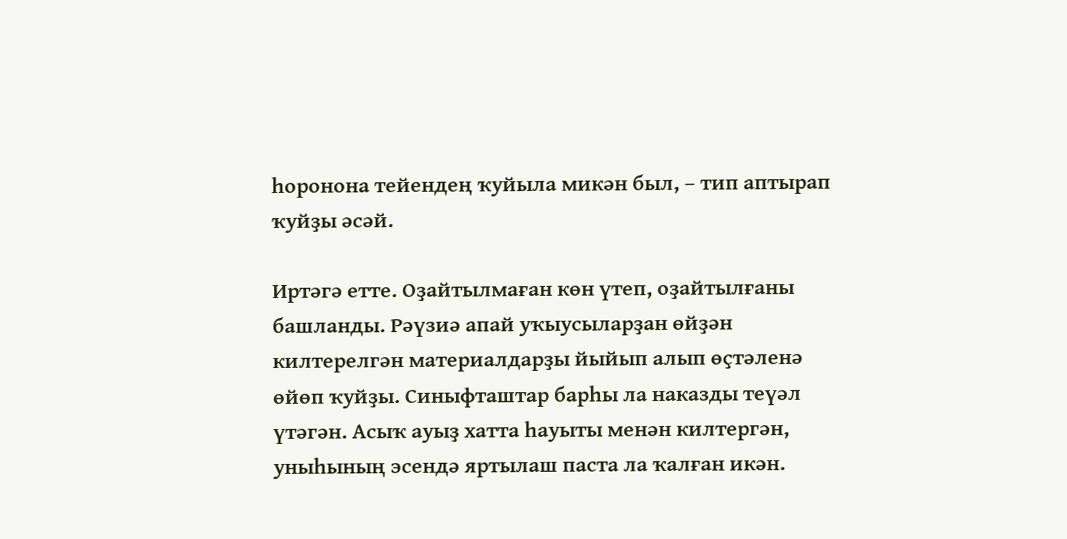һоронона тейендең ҡуйыла микән был, – тип аптырап ҡуйҙы әсәй.

Иртәгә етте. Оҙайтылмаған көн үтеп, оҙайтылғаны башланды. Рәүзиә апай уҡыусыларҙан өйҙән килтерелгән материалдарҙы йыйып алып өҫтәленә өйөп ҡуйҙы. Синыфташтар барһы ла наказды теүәл үтәгән. Асыҡ ауыҙ хатта һауыты менән килтергән, уныһының эсендә яртылаш паста ла ҡалған икән.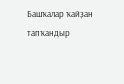Башҡалар ҡайҙан тапҡандыр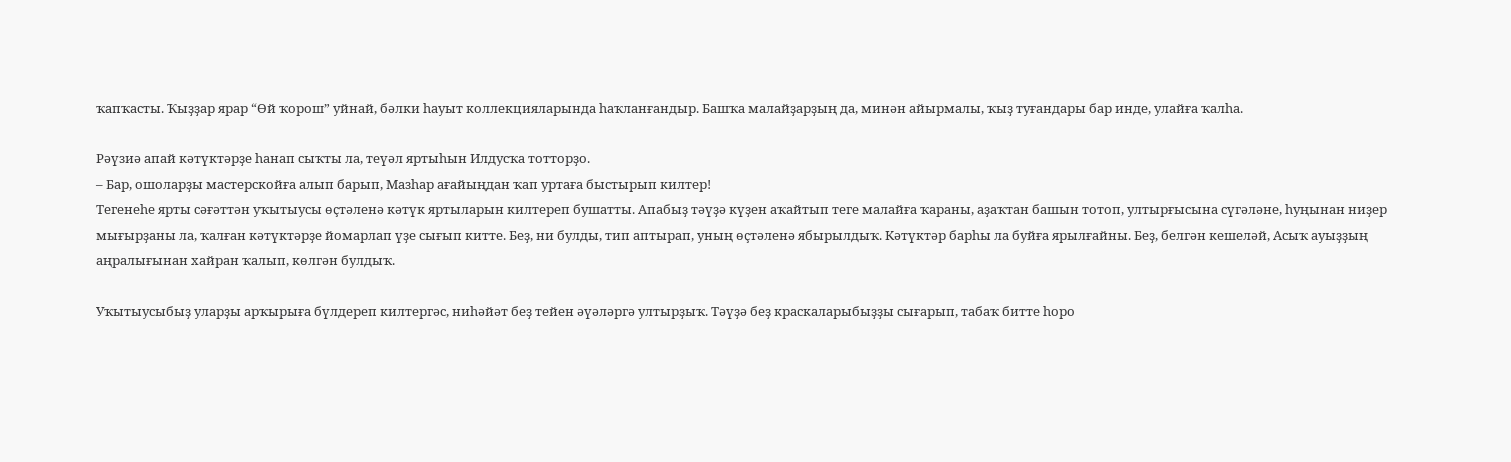ҡапҡасты. Ҡыҙҙар ярар “Өй ҡорош” уйнай, бәлки һауыт коллекцияларында һаҡланғандыр. Башҡа малайҙарҙың да, минән айырмалы, ҡыҙ туғандары бар инде, улайға ҡалһа.

Рәүзиә апай кәтүктәрҙе һанап сыҡты ла, теүәл яртыһын Илдусҡа тотторҙо.
– Бар, ошоларҙы мастерскойға алып барып, Мазһар ағайыңдан ҡап уртаға быстырып килтер!
Тегенеһе ярты сәғәттән уҡытыусы өҫтәленә кәтүк яртыларын килтереп бушатты. Апабыҙ тәүҙә күҙен аҡайтып теге малайға ҡараны, аҙаҡтан башын тотоп, ултырғысына сүгәләне, һуңынан ниҙер мығырҙаны ла, ҡалған кәтүктәрҙе йомарлап үҙе сығып китте. Беҙ, ни булды, тип аптырап, уның өҫтәленә ябырылдыҡ. Кәтүктәр барһы ла буйға ярылғайны. Беҙ, белгән кешеләй, Асыҡ ауыҙҙың аңралығынан хайран ҡалып, көлгән булдыҡ.

Уҡытыусыбыҙ уларҙы арҡырыға бүлдереп килтергәс, ниһәйәт беҙ тейен әүәләргә ултырҙыҡ. Тәүҙә беҙ краскаларыбыҙҙы сығарып, табаҡ битте һоро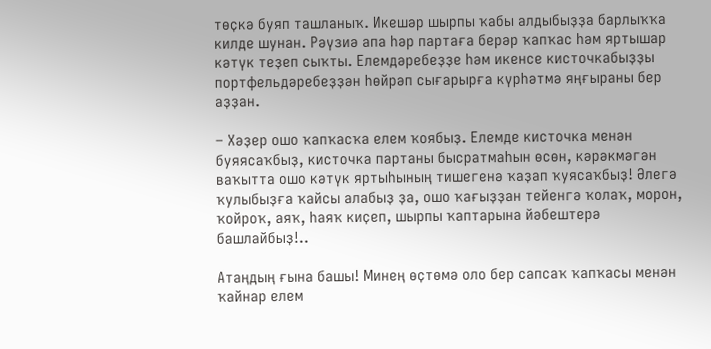төҫкә буяп ташланыҡ. Икешәр шырпы ҡабы алдыбыҙҙа барлыҡҡа килде шунан. Рәүзиә апа һәр партаға берәр ҡапҡас һәм яртышар кәтүк теҙеп сыҡты. Елемдәребеҙҙе һәм икенсе кисточкабыҙҙы портфельдәребеҙҙән һөйрәп сығарырға күрһәтмә яңғыраны бер аҙҙан.

– Хәҙер ошо ҡапҡасҡа елем ҡоябыҙ. Елемде кисточка менән буяясаҡбыҙ, кисточка партаны бысратмаһын өсөн, кәрәкмәгән ваҡытта ошо кәтүк яртыһының тишегенә ҡаҙап ҡуясаҡбыҙ! Әлегә ҡулыбыҙға ҡайсы алабыҙ ҙа, ошо ҡағыҙҙан тейенгә ҡолаҡ, морон, ҡойроҡ, аяҡ, һаяҡ киҫеп, шырпы ҡаптарына йәбештерә башлайбыҙ!..

Атаңдың ғына башы! Минең өҫтөмә оло бер сапсаҡ ҡапҡасы менән ҡайнар елем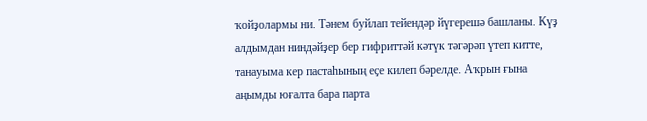ҡойҙолармы ни. Тәнем буйлап тейендәр йүгерешә башланы. Күҙ алдымдан ниндәйҙер бер гифриттәй кәтүк тәгәрәп үтеп китте, танауыма кер пастаһының еҫе килеп бәрелде. Аҡрын ғына аңымды юғалта бара парта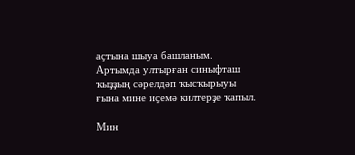аҫтына шыуа башланым. Артымда ултырған синыфташ ҡыҙҙың сәрелдәп ҡысҡырыуы ғына мине иҫемә килтерҙе ҡапыл.

Мин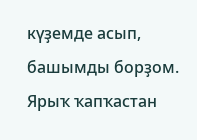күҙемде асып, башымды борҙом. Ярыҡ ҡапҡастан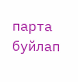парта буйлап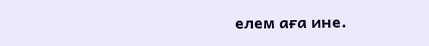елем аға ине.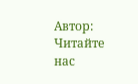Автор:
Читайте нас